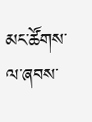མང་ཚོགས་ལ་ཞབས་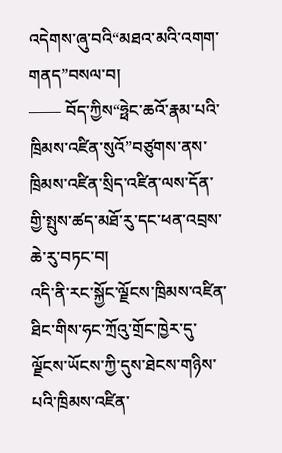འདེགས་ཞུ་བའི“མཐའ་མའི་འགག་གནད”བསལ་བ།
—— བོད་ཀྱིས“ཧྥེང་ཆའོ་རྣམ་པའི་ཁྲིམས་འཛིན་སུའོ”བཙུགས་ནས་ཁྲིམས་འཛིན་སྲིད་འཛིན་ལས་དོན་གྱི་སྤུས་ཚད་མཐོ་རུ་དང་ཕན་འབྲས་ཆེ་རུ་བཏང་བ།
འདི་ནི་རང་སྐྱོང་ལྗོངས་ཁྲིམས་འཛིན་ཐིང་གིས་ཧང་ཀྲོའུ་གྲོང་ཁྱེར་དུ་ལྗོངས་ཡོངས་ཀྱི་དུས་ཐེངས་གཉིས་པའི་ཁྲིམས་འཛིན་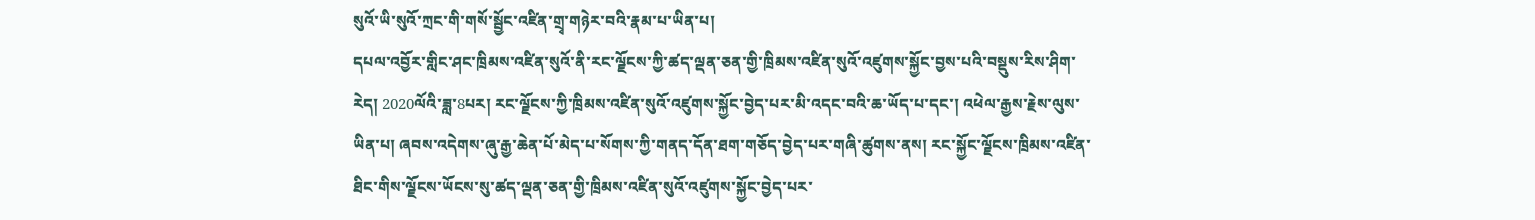སུའོ་ཡི་སུའོ་ཀྲང་གི་གསོ་སྦྱོང་འཛིན་གྲྭ་གཉེར་བའི་རྣམ་པ་ཡིན་པ།
དཔལ་འབྱོར་གླིང་ཤང་ཁྲིམས་འཛིན་སུའོ་ནི་རང་ལྗོངས་ཀྱི་ཚད་ལྡན་ཅན་གྱི་ཁྲིམས་འཛིན་སུའོ་འཛུགས་སྐྱོང་བྱས་པའི་བསྡུས་རིས་ཤིག་རེད། 2020ལོའི་ཟླ་8པར། རང་ལྗོངས་ཀྱི་ཁྲིམས་འཛིན་སུའོ་འཛུགས་སྐྱོང་བྱེད་པར་མི་འདང་བའི་ཆ་ཡོད་པ་དང་། འཕེལ་རྒྱས་རྗེས་ལུས་ཡིན་པ། ཞབས་འདེགས་ཞུ་རྒྱ་ཆེན་པོ་མེད་པ་སོགས་ཀྱི་གནད་དོན་ཐག་གཅོད་བྱེད་པར་གཞི་ཚུགས་ནས། རང་སྐྱོང་ལྗོངས་ཁྲིམས་འཛིན་ཐིང་གིས་ལྗོངས་ཡོངས་སུ་ཚད་ལྡན་ཅན་གྱི་ཁྲིམས་འཛིན་སུའོ་འཛུགས་སྐྱོང་བྱེད་པར་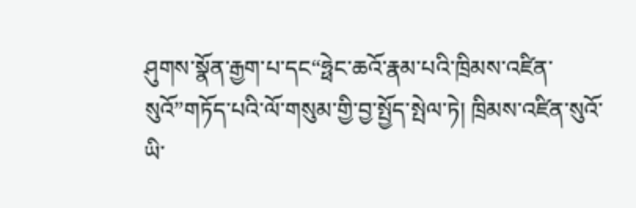ཤུགས་སྣོན་རྒྱག་པ་དང“ཧྥེང་ཆའོ་རྣམ་པའི་ཁྲིམས་འཛིན་སུའོ”གཏོད་པའི་ལོ་གསུམ་གྱི་བྱ་སྤྱོད་སྤེལ་ཏེ། ཁྲིམས་འཛིན་སུའོ་ཡི་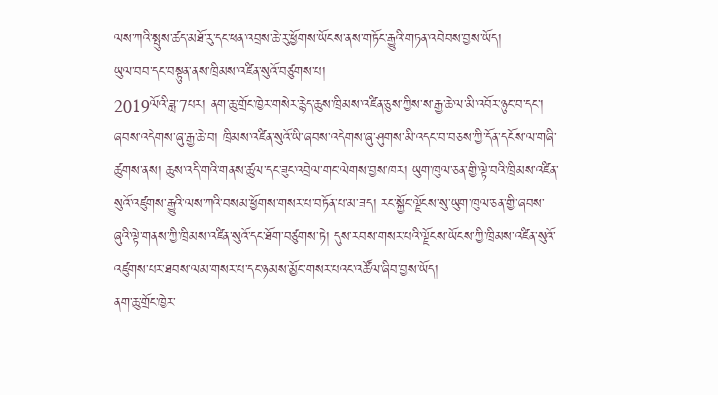ལས་ཀའི་སྤུས་ཚད་མཐོ་རུ་དང་ཕན་འབྲས་ཆེ་རུ་ཕྱོགས་ཡོངས་ནས་གཏོང་རྒྱུའི་གཏན་འབེབས་བྱས་ཡོད།
ཡུལ་བབ་དང་བསྟུན་ནས་ཁྲིམས་འཛིན་སུའོ་བཙུགས་པ།
2019ལོའི་ཟླ་7པར། ནག་ཆུ་གྲོང་ཁྱེར་གསེར་རྙེད་ཆུས་ཁྲིམས་འཛིན་ཅུས་ཀྱིས་ས་རྒྱ་ཆེ་ལ་མི་འབོར་ཉུང་བ་དང་། ཞབས་འདེགས་ཞུ་རྒྱ་ཆེ་བ། ཁྲིམས་འཛིན་སུའོ་ཡི་ཞབས་འདེགས་ཞུ་ཤུགས་མི་འདང་བ་བཅས་ཀྱི་དོན་དངོས་ལ་གཞི་ཚུགས་ནས། ཆུས་འདི་གའི་གནས་ཚུལ་དང་ཟུང་འབྲེལ་གང་ལེགས་བྱས་ཁར། ཡུག་ཁུལ་ཅན་གྱི་ལྟེ་བའི་ཁྲིམས་འཛིན་སུའོ་འཛུགས་རྒྱུའི་ལས་ཀའི་བསམ་ཕྱོགས་གསར་པ་བཏོན་པ་མ་ཟད། རང་སྐྱོང་ལྗོངས་སུ་ཡུག་ཁུལ་ཅན་གྱི་ཞབས་ཞུའི་ལྟེ་གནས་ཀྱི་ཁྲིམས་འཛིན་སུའོ་དང་ཐོག་བཙུགས་ཏེ། དུས་རབས་གསར་པའི་ལྗོངས་ཡོངས་ཀྱི་ཁྲིམས་འཛིན་སུའོ་འཛུགས་པར་ཐབས་ལམ་གསར་པ་དང་ཉམས་མྱོང་གསར་པའང་འཚོལ་ཞིབ་བྱས་ཡོད།
ནག་ཆུ་གྲོང་ཁྱེར་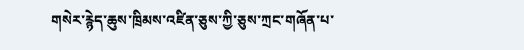གསེར་རྙེད་ཆུས་ཁྲིམས་འཛིན་ཅུས་ཀྱི་ཅུས་ཀྲང་གཞོན་པ་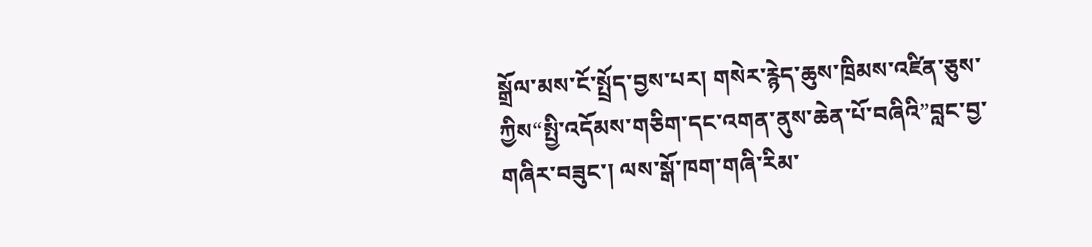སྒྲོལ་མས་ངོ་སྤྲོད་བྱས་པར། གསེར་རྙེད་ཆུས་ཁྲིམས་འཛིན་ཅུས་ཀྱིས“སྤྱི་འདོམས་གཅིག་དང་འགན་ནུས་ཆེན་པོ་བཞིའི”བླང་བྱ་གཞིར་བཟུང་། ལས་སྒོ་ཁག་གཞི་རིམ་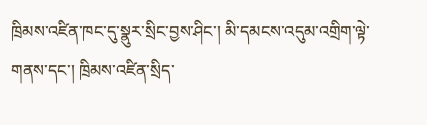ཁྲིམས་འཛིན་ཁང་དུ་སྣུར་སྲིང་བྱས་ཤིང་། མི་དམངས་འདུམ་འགྲིག་ལྟེ་གནས་དང་། ཁྲིམས་འཛིན་སྲིད་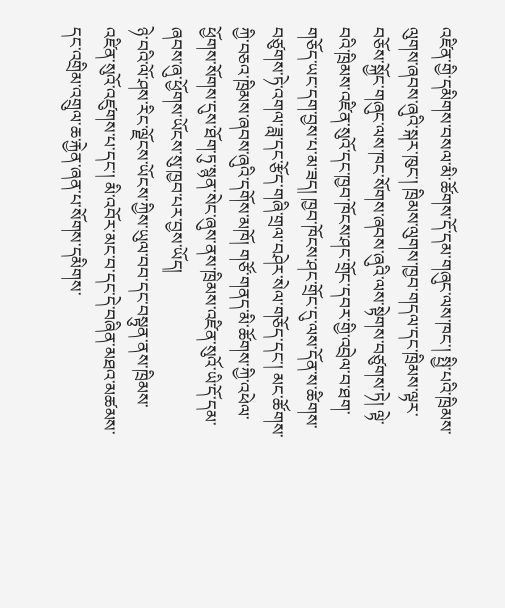འཛིན་གྱི་དམིགས་བསལ་མི་ཚོགས་དོ་དམ་གཞུང་ལས་ཁང་། སྤྱི་པའི་ཁྲིམས་ལུགས་ཞབས་ཞུའི་སྐར་ཁུང་། ཁྲིམས་ལུགས་ཁྱབ་གདལ་དང་ཁྲིམས་ལྟར་བཅོས་སྐྱོང་གཞུང་ལས་ཁང་སོགས་ཞབས་ཞུའི་ལས་སྟེགས་བཙུགས་ཏེ། ལྟེ་བའི་ཁྲིམས་འཛིན་སུའོ་དང་ཁྱབ་ཁོངས་ཤང་གྲོང་དབར་གྱི་འབྲེལ་བ་ཐག་གཅོད་ཡང་དག་བྱས་པ་མ་ཟད། ཁྱབ་ཁོངས་ཤང་གྲོང་དུ་ལས་དོན་ས་ཚིགས་བཙུགས་ཏེ་འགལ་ཟླ་དང་རྩོད་གཞི་གྲལ་བཤེར་སེལ་གཅོད་དང་། མང་ཚོགས་ཀྱི་བཅའ་ཁྲིམས་ཞབས་ཞུའི་དགོས་མཁོ། གཙོ་གནད་མི་ཚོགས་ཀྱི་འཕེལ་ཕྱོགས་སོགས་དུས་ཐོག་ཏུ་སྙན་སེང་ཞུས་ནས་ཁྲིམས་འཛིན་སུའོ་ཡི་དོ་དམ་ཞབས་ཞུ་ཕྱོགས་ཡོངས་སུ་ཁྱབ་པར་བྱས་ཡོད།
ཉེ་བའི་ལོ་ཤས་རིང་ལྗོངས་ཡོངས་ཀྱིས་ཡུལ་བབ་དང་བསྟུན་ནས་ཁྲིམས་འཛིན་སུའོ་འཛུགས་པ་དང་། མི་འབོར་མང་བ་དང་དེ་བཞིན་མཐའ་མཚམས་དང་འགྲིམ་འགྲུལ་ཆ་རྐྱེན་ཞན་པ་སོགས་དམིགས་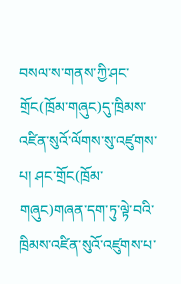བསལ་ས་གནས་ཀྱི་ཤང་གྲོང(ཁྲོམ་གཞུང)དུ་ཁྲིམས་འཛིན་སུའོ་ལོགས་སུ་འཛུགས་པ། ཤང་གྲོང(ཁྲོམ་གཞུང)གཞན་དག་ཏུ་ལྟེ་བའི་ཁྲིམས་འཛིན་སུའོ་འཛུགས་པ་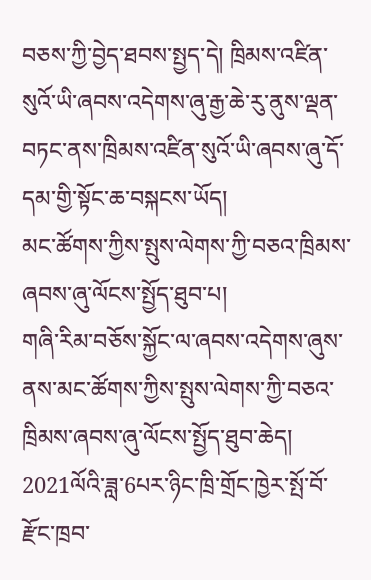བཅས་ཀྱི་བྱེད་ཐབས་སྤྱད་དེ། ཁྲིམས་འཛིན་སུའོ་ཡི་ཞབས་འདེགས་ཞུ་རྒྱ་ཆེ་རུ་ནུས་ལྡན་བཏང་ནས་ཁྲིམས་འཛིན་སུའོ་ཡི་ཞབས་ཞུ་དོ་དམ་གྱི་སྟོང་ཆ་བསྐངས་ཡོད།
མང་ཚོགས་ཀྱིས་སྤུས་ལེགས་ཀྱི་བཅའ་ཁྲིམས་ཞབས་ཞུ་ལོངས་སྤྱོད་ཐུབ་པ།
གཞི་རིམ་བཅོས་སྐྱོང་ལ་ཞབས་འདེགས་ཞུས་ནས་མང་ཚོགས་ཀྱིས་སྤུས་ལེགས་ཀྱི་བཅའ་ཁྲིམས་ཞབས་ཞུ་ལོངས་སྤྱོད་ཐུབ་ཆེད། 2021ལོའི་ཟླ་6པར་ཉིང་ཁྲི་གྲོང་ཁྱེར་སྤོ་བོ་རྫོང་ཁྲབ་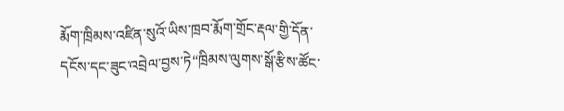རྨོག་ཁྲིམས་འཛིན་སུའོ་ཡིས་ཁྲབ་རྨོག་གྲོང་རྡལ་གྱི་དོན་དངོས་དང་ཟུང་འབྲེལ་བྱས་ཏེ“ཁྲིམས་ལུགས་སྒོ་རྩིས་ཚོང་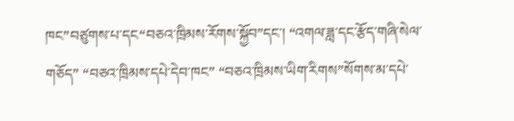ཁང”བཙུགས་པ་དང“བཅའ་ཁྲིམས་རོགས་སྐྱོབ”དང་། “འགལ་ཟླ་དང་རྩོད་གཞི་སེལ་གཅོད” “བཅའ་ཁྲིམས་དཔེ་དེབ་ཁང” “བཅའ་ཁྲིམས་ཡིག་རིགས”སོགས་མ་དཔེ་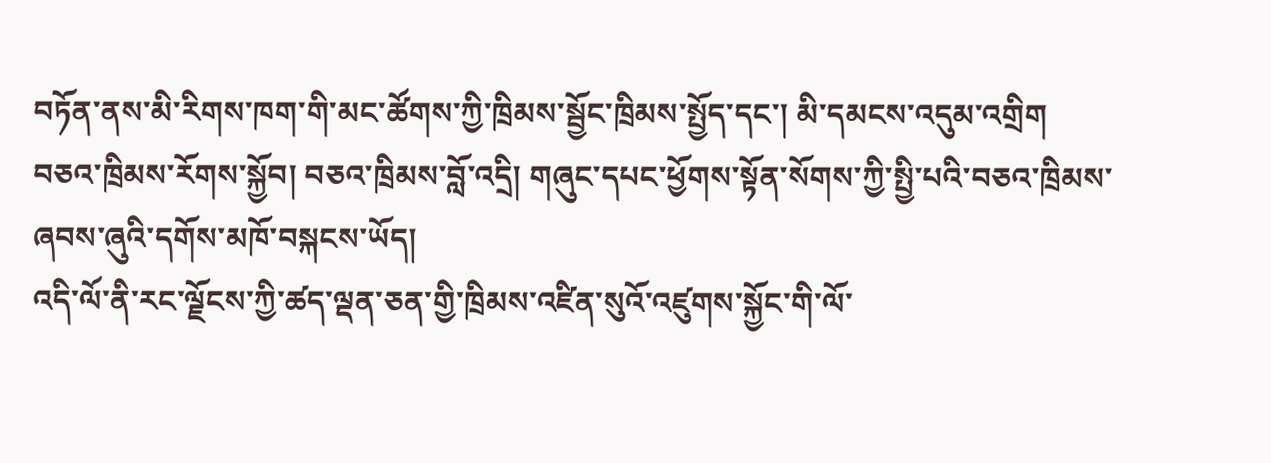བཏོན་ནས་མི་རིགས་ཁག་གི་མང་ཚོགས་ཀྱི་ཁྲིམས་སྦྱོང་ཁྲིམས་སྤྱོད་དང་། མི་དམངས་འདུམ་འགྲིག བཅའ་ཁྲིམས་རོགས་སྐྱོབ། བཅའ་ཁྲིམས་བློ་འདྲི། གཞུང་དཔང་ཕྱོགས་སྟོན་སོགས་ཀྱི་སྤྱི་པའི་བཅའ་ཁྲིམས་ཞབས་ཞུའི་དགོས་མཁོ་བསྐངས་ཡོད།
འདི་ལོ་ནི་རང་ལྗོངས་ཀྱི་ཚད་ལྡན་ཅན་གྱི་ཁྲིམས་འཛིན་སུའོ་འཛུགས་སྐྱོང་གི་ལོ་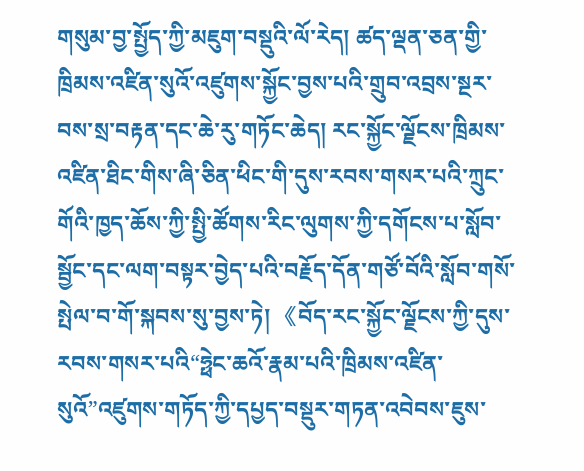གསུམ་བྱ་སྤྱོད་ཀྱི་མཇུག་བསྡུའི་ལོ་རེད། ཚད་ལྡན་ཅན་གྱི་ཁྲིམས་འཛིན་སུའོ་འཛུགས་སྐྱོང་བྱས་པའི་གྲུབ་འབྲས་སྔར་བས་སྲ་བརྟན་དང་ཆེ་རུ་གཏོང་ཆེད། རང་སྐྱོང་ལྗོངས་ཁྲིམས་འཛིན་ཐིང་གིས་ཞི་ཅིན་ཕིང་གི་དུས་རབས་གསར་པའི་ཀྲུང་གོའི་ཁྱད་ཆོས་ཀྱི་སྤྱི་ཚོགས་རིང་ལུགས་ཀྱི་དགོངས་པ་སློབ་སྦྱོང་དང་ལག་བསྟར་བྱེད་པའི་བརྗོད་དོན་གཙོ་བོའི་སློབ་གསོ་སྤེལ་བ་གོ་སྐབས་སུ་བྱས་ཏེ། 《བོད་རང་སྐྱོང་ལྗོངས་ཀྱི་དུས་རབས་གསར་པའི“ཧྥེང་ཆའོ་རྣམ་པའི་ཁྲིམས་འཛིན་སུའོ”འཛུགས་གཏོད་ཀྱི་དཔྱད་བསྡུར་གཏན་འབེབས་ཇུས་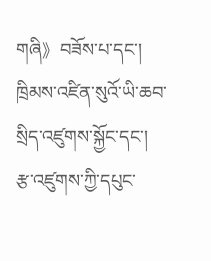གཞི》བཟོས་པ་དང་། ཁྲིམས་འཛིན་སུའོ་ཡི་ཆབ་སྲིད་འཛུགས་སྐྱོང་དང་། རྩ་འཛུགས་ཀྱི་དཔུང་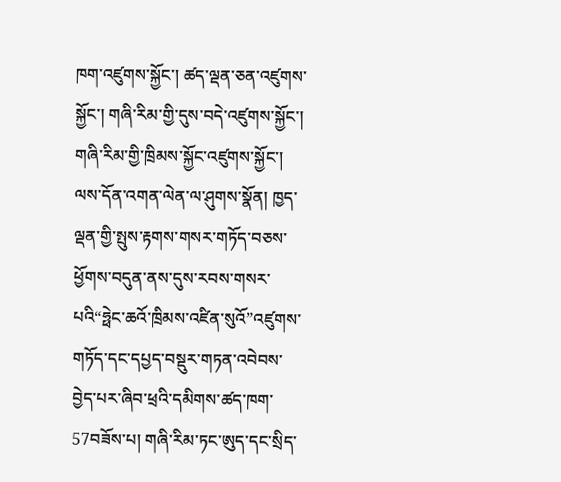ཁག་འཛུགས་སྐྱོང་། ཚད་ལྡན་ཅན་འཛུགས་སྐྱོང་། གཞི་རིམ་གྱི་དུས་བདེ་འཛུགས་སྐྱོང་། གཞི་རིམ་གྱི་ཁྲིམས་སྐྱོང་འཛུགས་སྐྱོང་། ལས་དོན་འགན་ལེན་ལ་ཤུགས་སྣོན། ཁྱད་ལྡན་གྱི་སྤུས་རྟགས་གསར་གཏོད་བཅས་ཕྱོགས་བདུན་ནས་དུས་རབས་གསར་པའི“ཧྥེང་ཆའོ་ཁྲིམས་འཛིན་སུའོ”འཛུགས་གཏོད་དང་དཔྱད་བསྡུར་གཏན་འབེབས་བྱེད་པར་ཞིབ་ཕྲའི་དམིགས་ཚད་ཁག་57བཟོས་པ། གཞི་རིམ་ཏང་ཨུད་དང་སྲིད་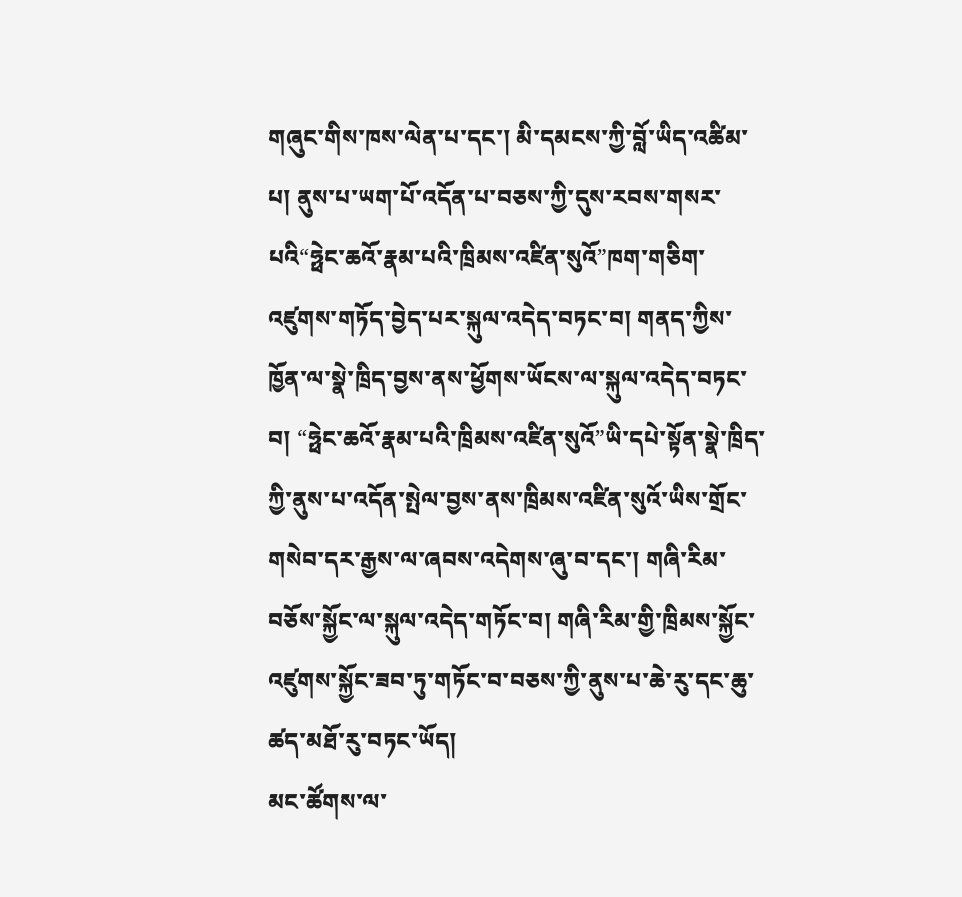གཞུང་གིས་ཁས་ལེན་པ་དང་། མི་དམངས་ཀྱི་བློ་ཡིད་འཚིམ་པ། ནུས་པ་ཡག་པོ་འདོན་པ་བཅས་ཀྱི་དུས་རབས་གསར་པའི“ཧྥེང་ཆའོ་རྣམ་པའི་ཁྲིམས་འཛིན་སུའོ”ཁག་གཅིག་འཛུགས་གཏོད་བྱེད་པར་སྐུལ་འདེད་བཏང་བ། གནད་ཀྱིས་ཁྱོན་ལ་སྣེ་ཁྲིད་བྱས་ནས་ཕྱོགས་ཡོངས་ལ་སྐུལ་འདེད་བཏང་བ། “ཧྥེང་ཆའོ་རྣམ་པའི་ཁྲིམས་འཛིན་སུའོ”ཡི་དཔེ་སྟོན་སྣེ་ཁྲིད་ཀྱི་ནུས་པ་འདོན་སྤེལ་བྱས་ནས་ཁྲིམས་འཛིན་སུའོ་ཡིས་གྲོང་གསེབ་དར་རྒྱས་ལ་ཞབས་འདེགས་ཞུ་བ་དང་། གཞི་རིམ་བཅོས་སྐྱོང་ལ་སྐུལ་འདེད་གཏོང་བ། གཞི་རིམ་གྱི་ཁྲིམས་སྐྱོང་འཛུགས་སྐྱོང་ཟབ་ཏུ་གཏོང་བ་བཅས་ཀྱི་ནུས་པ་ཆེ་རུ་དང་ཆུ་ཚད་མཐོ་རུ་བཏང་ཡོད།
མང་ཚོགས་ལ་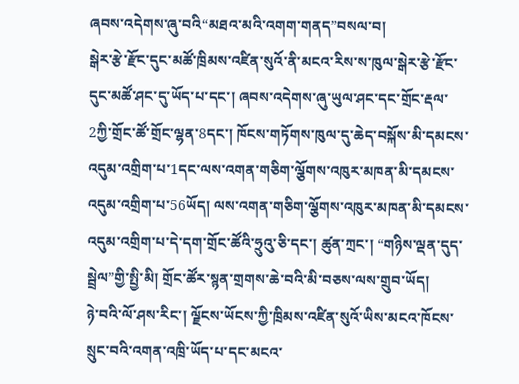ཞབས་འདེགས་ཞུ་བའི“མཐའ་མའི་འགག་གནད”བསལ་བ།
སྒེར་རྩེ་རྫོང་དུང་མཚོ་ཁྲིམས་འཛིན་སུའོ་ནི་མངའ་རིས་ས་ཁུལ་སྒེར་རྩེ་རྫོང་དུང་མཚོ་ཤང་དུ་ཡོད་པ་དང་། ཞབས་འདེགས་ཞུ་ཡུལ་ཤང་དང་གྲོང་རྡལ་2ཀྱི་གྲོང་ཚོ་གྲོང་ལྷན་8དང་། ཁོངས་གཏོགས་ཁུལ་དུ་ཆེད་བསྐོས་མི་དམངས་འདུམ་འགྲིག་པ་1དང་ལས་འགན་གཅིག་ལྕོགས་འཁུར་མཁན་མི་དམངས་འདུམ་འགྲིག་པ་56ཡོད། ལས་འགན་གཅིག་ལྕོགས་འཁུར་མཁན་མི་དམངས་འདུམ་འགྲིག་པ་དེ་དག་གྲོང་ཚོའི་ཧྲུའུ་ཅི་དང་། ཚུན་ཀྲང་། “གཉིས་ལྡན་དུད་སྦྲེལ”གྱི་སྤྱི་མི། གྲོང་ཚོར་སྙན་གྲགས་ཆེ་བའི་མི་བཅས་ལས་གྲུབ་ཡོད།
ཉེ་བའི་ལོ་ཤས་རིང་། ལྗོངས་ཡོངས་ཀྱི་ཁྲིམས་འཛིན་སུའོ་ཡིས་མངའ་ཁོངས་སྲུང་བའི་འགན་འཁྲི་ཡོད་པ་དང་མངའ་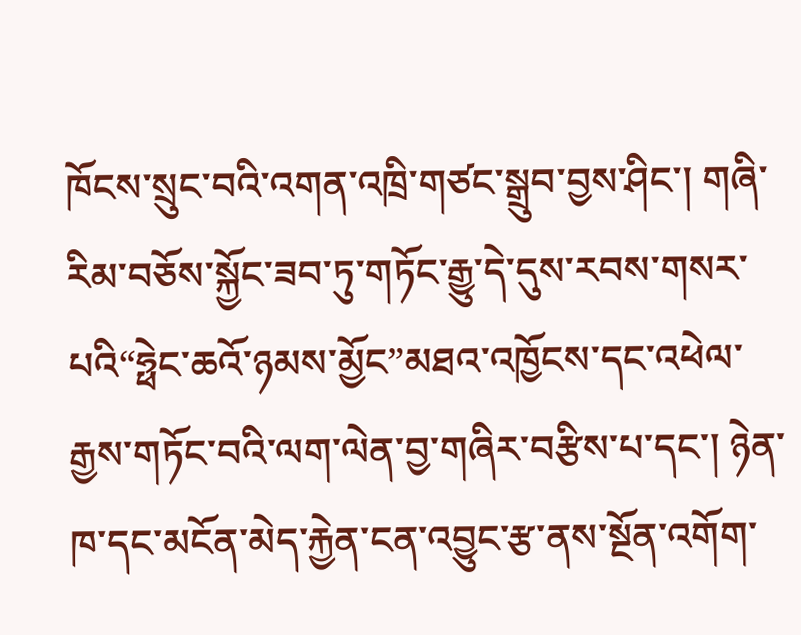ཁོངས་སྲུང་བའི་འགན་འཁྲི་གཙང་སྒྲུབ་བྱས་ཤིང་། གཞི་རིམ་བཅོས་སྐྱོང་ཟབ་ཏུ་གཏོང་རྒྱུ་དེ་དུས་རབས་གསར་པའི“ཧྥེང་ཆའོ་ཉམས་མྱོང”མཐའ་འཁྱོངས་དང་འཕེལ་རྒྱས་གཏོང་བའི་ལག་ལེན་བྱ་གཞིར་བརྩིས་པ་དང་། ཉེན་ཁ་དང་མངོན་མེད་རྐྱེན་ངན་འབྱུང་རྩ་ནས་སྔོན་འགོག་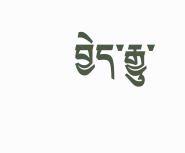བྱེད་རྒྱུ་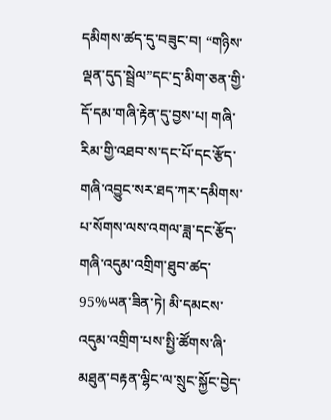དམིགས་ཚད་དུ་བཟུང་བ། “གཉིས་ལྡན་དུད་སྦྲེལ”དང་དྲ་མིག་ཅན་གྱི་དོ་དམ་གཞི་རྟེན་དུ་བྱས་པ། གཞི་རིམ་གྱི་འཐབ་ས་དང་པོ་དང་རྩོད་གཞི་འབྱུང་སར་ཐད་ཀར་དམིགས་པ་སོགས་ལས་འགལ་ཟླ་དང་རྩོད་གཞི་འདུམ་འགྲིག་ཐུབ་ཚད་95%ཡན་ཟིན་ཏེ། མི་དམངས་འདུམ་འགྲིག་པས་སྤྱི་ཚོགས་ཞི་མཐུན་བརྟན་ལྷིང་ལ་སྲུང་སྐྱོང་བྱེད་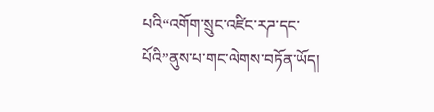པའི“འགོག་སྲུང་འཛིང་རཌ་དང་པོའི”ནུས་པ་གང་ལེགས་བཏོན་ཡོད།